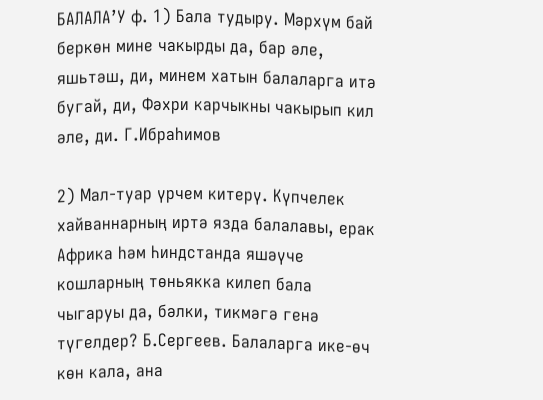БАЛАЛА’У ф. 1) Бала тудыру. Мәрхүм бай беркөн мине чакырды да, бар әле, яшьтәш, ди, минем хатын балаларга итә бугай, ди, Фәхри карчыкны чакырып кил әле, ди. Г.Ибраһимов

2) Мал-туар үрчем китерү. Күпчелек хайваннарның иртә язда балалавы, ерак Африка һәм Һиндстанда яшәүче кошларның төньякка килеп бала чыгаруы да, бәлки, тикмәгә генә түгелдер? Б.Сергеев. Балаларга ике-өч көн кала, ана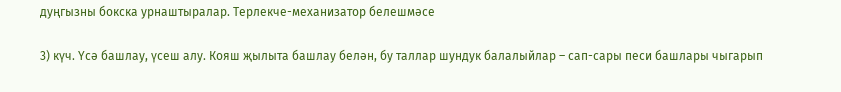дуңгызны бокска урнаштыралар. Терлекче-механизатор белешмәсе

3) күч. Үсә башлау, үсеш алу. Кояш җылыта башлау белән, бу таллар шундук балалыйлар – сап-сары песи башлары чыгарып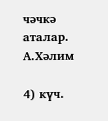чәчкә аталар. А.Хәлим

4) күч.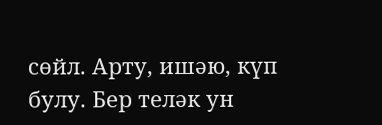сөйл. Арту, ишәю, күп булу. Бер теләк ун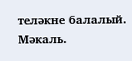теләкне балалый. Мәкаль.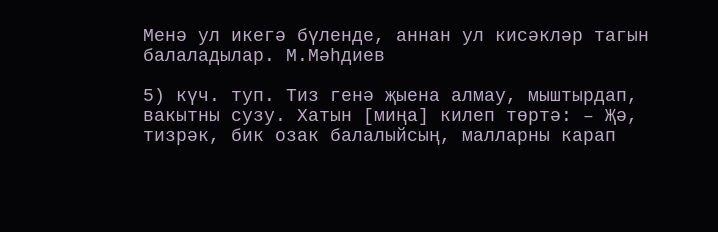Менә ул икегә бүленде, аннан ул кисәкләр тагын балаладылар. М.Мәһдиев

5) күч. туп. Тиз генә җыена алмау, мыштырдап, вакытны сузу. Хатын [миңа] килеп төртә: – Җә, тизрәк, бик озак балалыйсың, малларны карап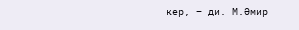кер, – ди. М.Әмир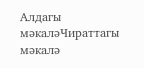Алдагы мәкаләЧираттагы мәкалә